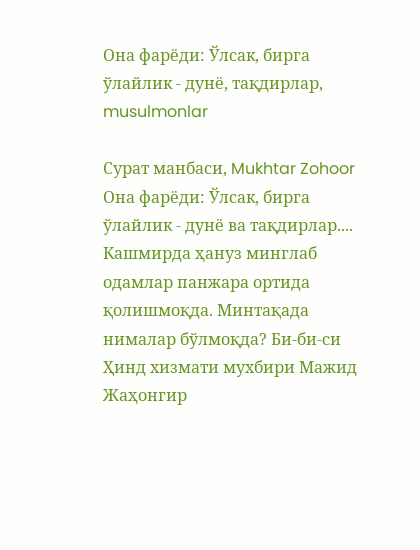Она фарёди: Ўлсак, бирга ўлайлик - дунё, тақдирлар, musulmonlar

Сурат манбаси, Mukhtar Zohoor
Она фарёди: Ўлсак, бирга ўлайлик - дунё ва тақдирлар.... Кашмирда ҳануз минглаб одамлар панжара ортида қолишмоқда. Минтақада нималар бўлмоқда? Би-би-си Ҳинд хизмати мухбири Мажид Жаҳонгир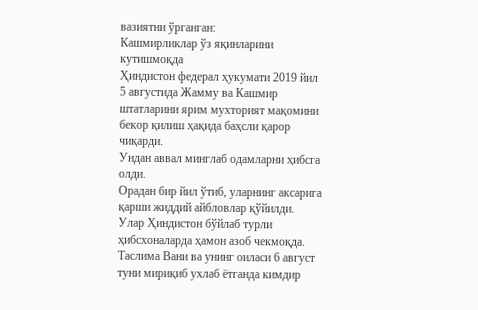вазиятни ўрганган:
Кашмирликлар ўз яқинларини кутишмоқда
Ҳиндистон федерал ҳукумати 2019 йил 5 августида Жамму ва Кашмир штатларини ярим мухторият мақомини бекор қилиш ҳақида баҳсли қарор чиқарди.
Ундан аввал минглаб одамларни ҳибсга олди.
Орадан бир йил ўтиб, уларнинг аксарига қарши жиддий айбловлар қўйилди.
Улар Ҳиндистон бўйлаб турли ҳибсхоналарда ҳамон азоб чекмоқда.
Таслима Вани ва унинг оиласи 6 август туни мириқиб ухлаб ётганда кимдир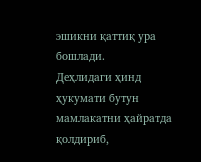эшикни қаттиқ ура бошлади.
Деҳлидаги ҳинд ҳукумати бутун мамлакатни ҳайратда қолдириб,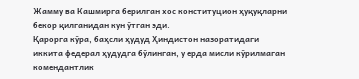Жамму ва Кашмирга берилган хос конституцион ҳуқуқларни бекор қилганидан кун ўтган эди.
Қарорга кўра, баҳсли ҳудуд Ҳиндистон назоратидаги иккита федерал ҳудудга бўлинган, у ерда мисли кўрилмаган комендантлик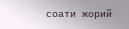соати жорий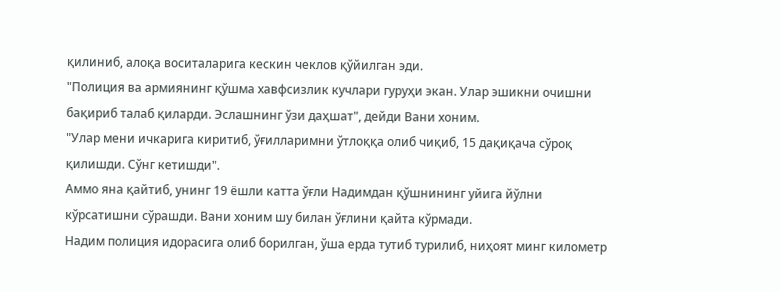қилиниб, алоқа воситаларига кескин чеклов қўйилган эди.
"Полиция ва армиянинг қўшма хавфсизлик кучлари гуруҳи экан. Улар эшикни очишни бақириб талаб қиларди. Эслашнинг ўзи даҳшат", дейди Вани хоним.
"Улар мени ичкарига киритиб, ўғилларимни ўтлоққа олиб чиқиб, 15 дақиқача сўроқ қилишди. Сўнг кетишди".
Аммо яна қайтиб, унинг 19 ёшли катта ўғли Надимдан қўшнининг уйига йўлни кўрсатишни сўрашди. Вани хоним шу билан ўғлини қайта кўрмади.
Надим полиция идорасига олиб борилган, ўша ерда тутиб турилиб, ниҳоят минг километр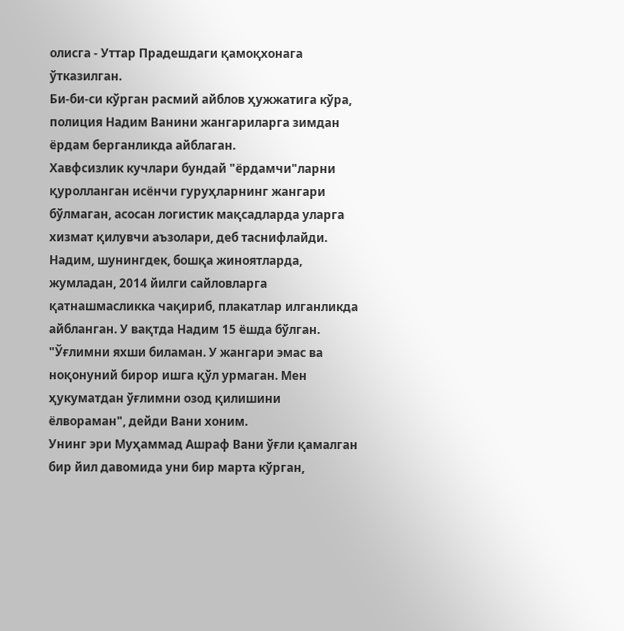олисга - Уттар Прадешдаги қамоқхонага ўтказилган.
Би‑би‑си кўрган расмий айблов ҳужжатига кўра, полиция Надим Ванини жангариларга зимдан ёрдам берганликда айблаган.
Хавфсизлик кучлари бундай "ёрдамчи"ларни қуролланган исёнчи гуруҳларнинг жангари бўлмаган, асосан логистик мақсадларда уларга хизмат қилувчи аъзолари, деб таснифлайди.
Надим, шунингдек, бошқа жиноятларда, жумладан, 2014 йилги сайловларга қатнашмасликка чақириб, плакатлар илганликда айбланган. У вақтда Надим 15 ёшда бўлган.
"Ўғлимни яхши биламан. У жангари эмас ва ноқонуний бирор ишга қўл урмаган. Мен ҳукуматдан ўғлимни озод қилишини ёлвораман", дейди Вани хоним.
Унинг эри Муҳаммад Ашраф Вани ўғли қамалган бир йил давомида уни бир марта кўрган,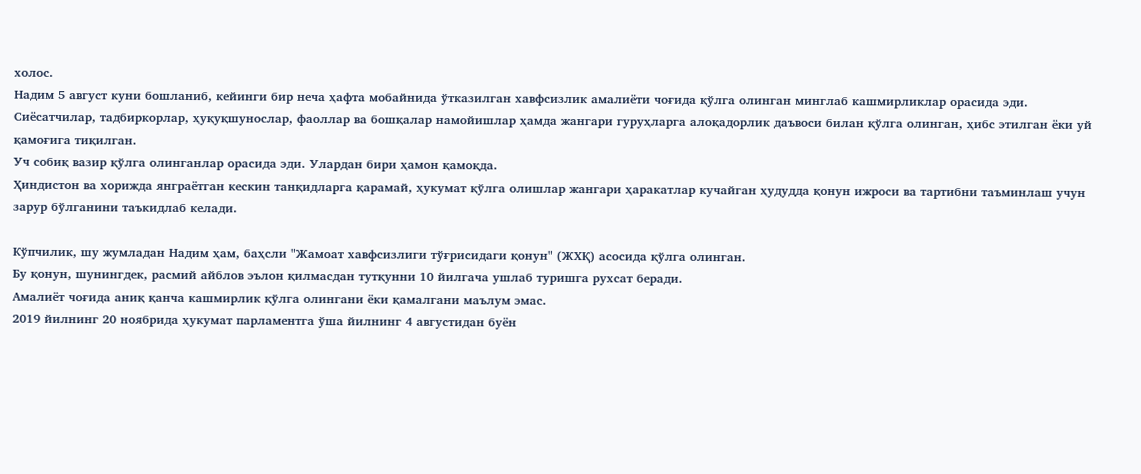холос.
Надим 5 август куни бошланиб, кейинги бир неча ҳафта мобайнида ўтказилган хавфсизлик амалиёти чоғида қўлга олинган минглаб кашмирликлар орасида эди.
Сиёсатчилар, тадбиркорлар, ҳуқуқшунослар, фаоллар ва бошқалар намойишлар ҳамда жангари гуруҳларга алоқадорлик даъвоси билан қўлга олинган, ҳибс этилган ёки уй қамоғига тиқилган.
Уч собиқ вазир қўлга олинганлар орасида эди. Улардан бири ҳамон қамоқда.
Ҳиндистон ва хорижда янграётган кескин танқидларга қарамай, ҳукумат қўлга олишлар жангари ҳаракатлар кучайган ҳудудда қонун ижроси ва тартибни таъминлаш учун зарур бўлганини таъкидлаб келади.

Кўпчилик, шу жумладан Надим ҳам, баҳсли "Жамоат хавфсизлиги тўғрисидаги қонун" (ЖХҚ) асосида қўлга олинган.
Бу қонун, шунингдек, расмий айблов эълон қилмасдан тутқунни 10 йилгача ушлаб туришга рухсат беради.
Амалиёт чоғида аниқ қанча кашмирлик қўлга олингани ёки қамалгани маълум эмас.
2019 йилнинг 20 ноябрида ҳукумат парламентга ўша йилнинг 4 августидан буён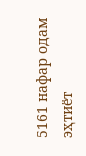5161 нафар одам эҳтиёт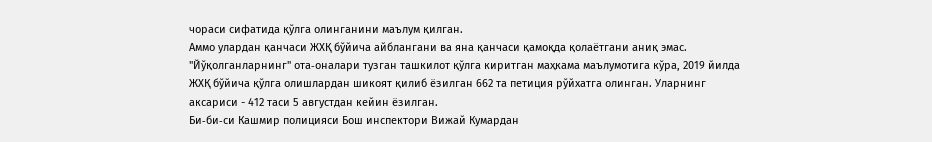чораси сифатида қўлга олинганини маълум қилган.
Аммо улардан қанчаси ЖХҚ бўйича айблангани ва яна қанчаси қамоқда қолаётгани аниқ эмас.
"Йўқолганларнинг" ота‑оналари тузган ташкилот қўлга киритган маҳкама маълумотига кўра, 2019 йилда ЖХҚ бўйича қўлга олишлардан шикоят қилиб ёзилган 662 та петиция рўйхатга олинган. Уларнинг аксариси - 412 таси 5 августдан кейин ёзилган.
Би‑би‑си Кашмир полицияси Бош инспектори Вижай Кумардан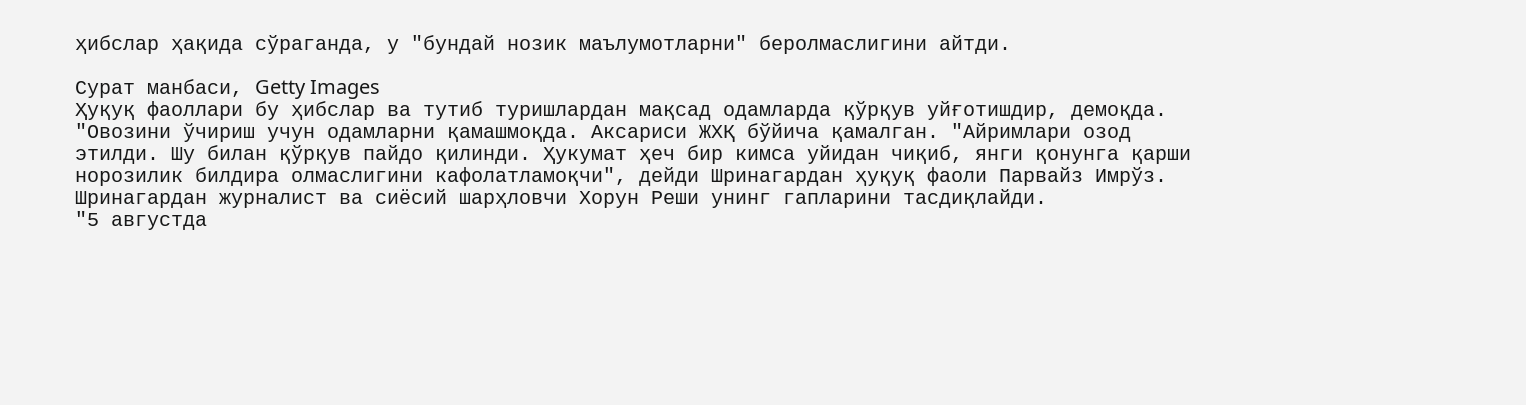ҳибслар ҳақида сўраганда, у "бундай нозик маълумотларни" беролмаслигини айтди.

Сурат манбаси, Getty Images
Ҳуқуқ фаоллари бу ҳибслар ва тутиб туришлардан мақсад одамларда қўрқув уйғотишдир, демоқда.
"Овозини ўчириш учун одамларни қамашмоқда. Аксариси ЖХҚ бўйича қамалган. "Айримлари озод этилди. Шу билан қўрқув пайдо қилинди. Ҳукумат ҳеч бир кимса уйидан чиқиб, янги қонунга қарши норозилик билдира олмаслигини кафолатламоқчи", дейди Шринагардан ҳуқуқ фаоли Парвайз Имрўз.
Шринагардан журналист ва сиёсий шарҳловчи Хорун Реши унинг гапларини тасдиқлайди.
"5 августда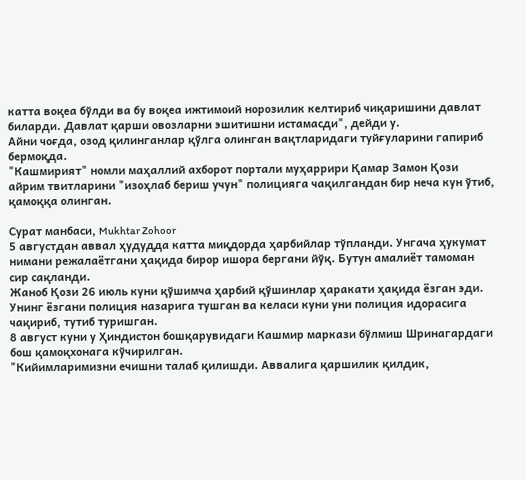катта воқеа бўлди ва бу воқеа ижтимоий норозилик келтириб чиқаришини давлат биларди. Давлат қарши овозларни эшитишни истамасди", дейди у.
Айни чоғда, озод қилинганлар қўлга олинган вақтларидаги туйғуларини гапириб бермоқда.
"Кашмирият" номли маҳаллий ахборот портали муҳаррири Қамар Замон Қози айрим твитларини "изоҳлаб бериш учун" полицияга чақилгандан бир неча кун ўтиб, қамоққа олинган.

Сурат манбаси, Mukhtar Zohoor
5 августдан аввал ҳудудда катта миқдорда ҳарбийлар тўпланди. Унгача ҳукумат нимани режалаётгани ҳақида бирор ишора бергани йўқ. Бутун амалиёт тамоман сир сақланди.
Жаноб Қози 26 июль куни қўшимча ҳарбий қўшинлар ҳаракати ҳақида ёзган эди.
Унинг ёзгани полиция назарига тушган ва келаси куни уни полиция идорасига чақириб, тутиб туришган.
8 август куни у Ҳиндистон бошқарувидаги Кашмир маркази бўлмиш Шринагардаги бош қамоқхонага кўчирилган.
"Кийимларимизни ечишни талаб қилишди. Аввалига қаршилик қилдик,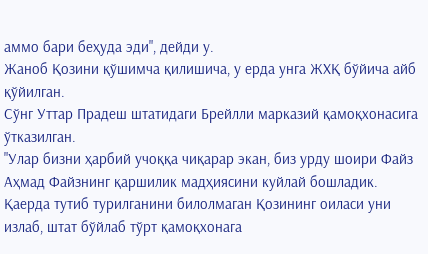аммо бари беҳуда эди", дейди у.
Жаноб Қозини қўшимча қилишича, у ерда унга ЖХҚ бўйича айб қўйилган.
Сўнг Уттар Прадеш штатидаги Брейлли марказий қамоқхонасига ўтказилган.
"Улар бизни ҳарбий учоққа чиқарар экан, биз урду шоири Файз Аҳмад Файзнинг қаршилик мадҳиясини куйлай бошладик.
Қаерда тутиб турилганини билолмаган Қозининг оиласи уни излаб, штат бўйлаб тўрт қамоқхонага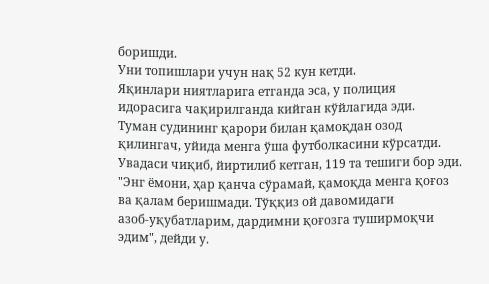боришди.
Уни топишлари учун нақ 52 кун кетди.
Яқинлари ниятларига етганда эса, у полиция идорасига чақирилганда кийган кўйлагида эди.
Туман судининг қарори билан қамоқдан озод қилингач, уйида менга ўша футболкасини кўрсатди. Увадаси чиқиб, йиртилиб кетган, 119 та тешиги бор эди.
"Энг ёмони, ҳар қанча сўрамай, қамоқда менга қоғоз ва қалам беришмади. Тўққиз ой давомидаги азоб‑уқубатларим, дардимни қоғозга туширмоқчи эдим", дейди у.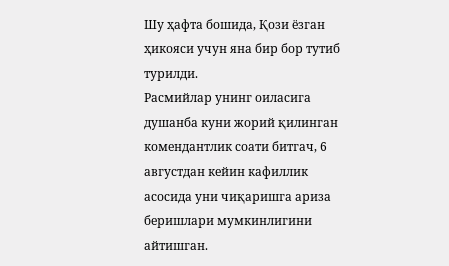Шу ҳафта бошида, Қози ёзган ҳикояси учун яна бир бор тутиб турилди.
Расмийлар унинг оиласига душанба куни жорий қилинган комендантлик соати битгач, 6 августдан кейин кафиллик асосида уни чиқаришга ариза беришлари мумкинлигини айтишган.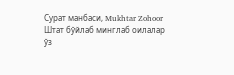Сурат манбаси, Mukhtar Zohoor
Штат бўйлаб минглаб оилалар ўз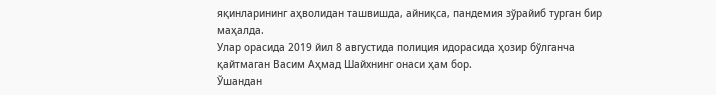яқинларининг аҳволидан ташвишда, айниқса, пандемия зўрайиб турган бир маҳалда.
Улар орасида 2019 йил 8 августида полиция идорасида ҳозир бўлганча қайтмаган Васим Аҳмад Шайхнинг онаси ҳам бор.
Ўшандан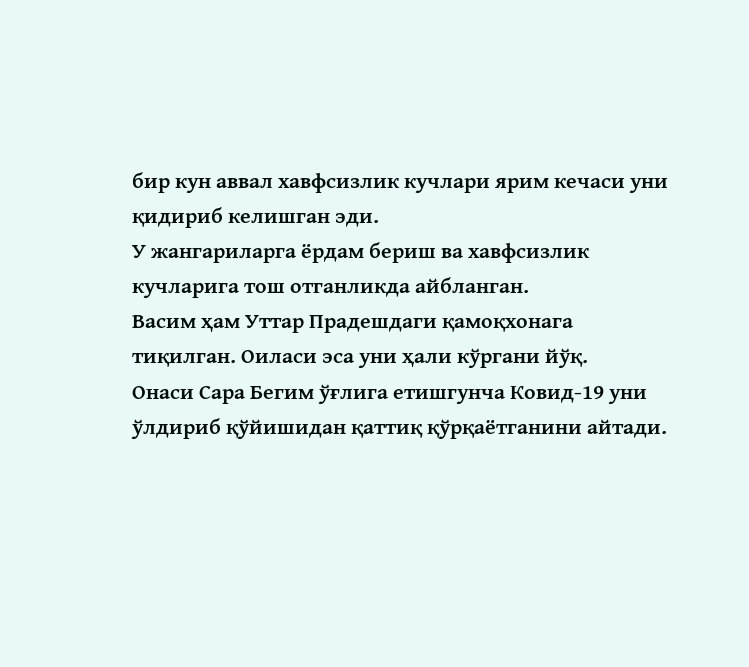бир кун аввал хавфсизлик кучлари ярим кечаси уни қидириб келишган эди.
У жангариларга ёрдам бериш ва хавфсизлик кучларига тош отганликда айбланган.
Васим ҳам Уттар Прадешдаги қамоқхонага тиқилган. Оиласи эса уни ҳали кўргани йўқ.
Онаси Сара Бегим ўғлига етишгунча Ковид‑19 уни ўлдириб қўйишидан қаттиқ қўрқаётганини айтади.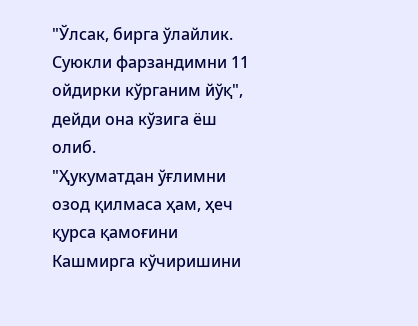"Ўлсак, бирга ўлайлик. Суюкли фарзандимни 11 ойдирки кўрганим йўқ", дейди она кўзига ёш олиб.
"Ҳукуматдан ўғлимни озод қилмаса ҳам, ҳеч қурса қамоғини Кашмирга кўчиришини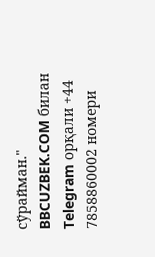сўрайман."
BBCUZBEK.COM билан Telegram орқали +44 7858860002 номери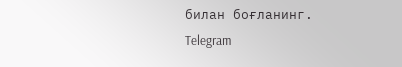билан боғланинг.
Telegram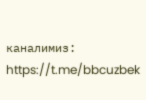каналимиз: https://t.me/bbcuzbek